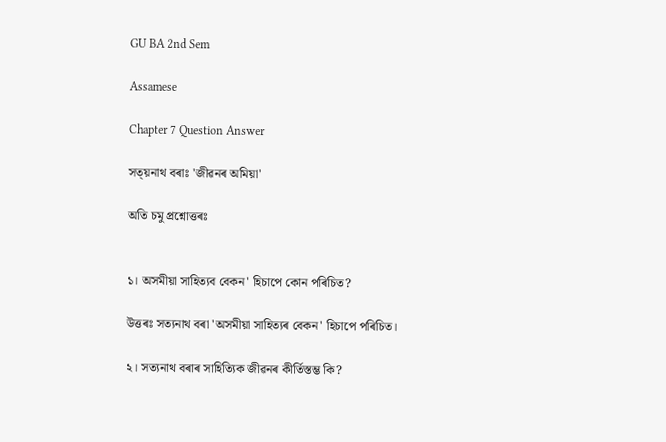GU BA 2nd Sem

Assamese

Chapter 7 Question Answer

সত্য়নাথ বৰাঃ 'জীৱনৰ অমিয়া'

অতি চমু প্রশ্নোত্তৰঃ


১। অসমীয়া সাহিত্যব বেকন' হিচাপে কোন পৰিচিত?

উত্তৰঃ সত্যনাথ বৰা 'অসমীয়া সাহিত্যৰ বেকন' হিচাপে পৰিচিত।

২। সত্যনাথ বৰাৰ সাহিত্যিক জীৱনৰ কীৰ্তিস্তম্ভ কি?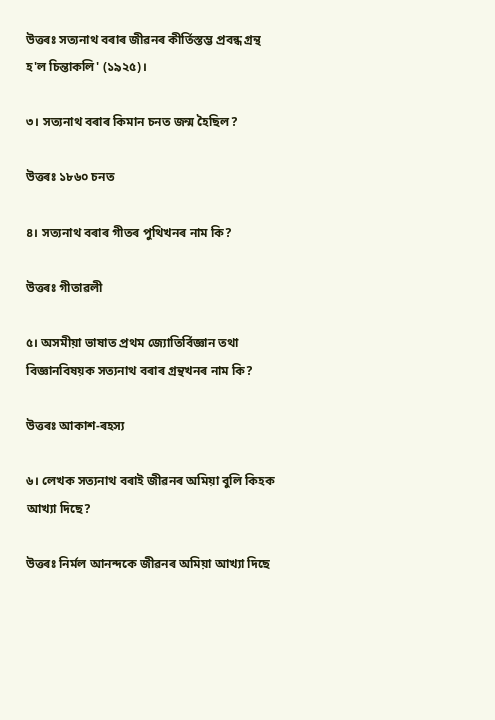উত্তৰঃ সত্যনাথ বৰাৰ জীৱনৰ কীৰ্তিস্তম্ভ প্রবন্ধ গ্রন্থ হ'ল চিন্তাকলি' (১৯২৫)।

৩। সত্যনাথ বৰাৰ কিমান চনত জন্ম হৈছিল?

উত্তৰঃ ১৮৬০ চনত

৪। সত্যনাথ বৰাৰ গীতৰ পুথিখনৰ নাম কি?

উত্তৰঃ গীতাৱলী

৫। অসমীয়া ভাষাত প্রথম জ্যোতির্বিজ্ঞান তথা বিজ্ঞানবিষয়ক সত্যনাথ বৰাৰ গ্ৰন্থখনৰ নাম কি?

উত্তৰঃ আকাশ-ৰহস্য

৬। লেখক সত্যনাথ বৰাই জীৱনৰ অমিয়া বুলি কিহক আখ্যা দিছে?

উত্তৰঃ নিৰ্মল আনন্দকে জীৱনৰ অমিয়া আখ্যা দিছে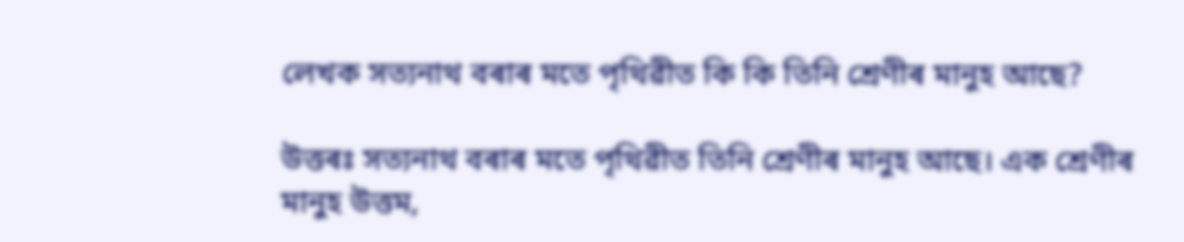লেখক সত্যনাথ বৰাৰ মতে পৃথিৱীত কি কি তিনি শ্ৰেণীৰ মানুহ আছে?

উত্তৰঃ সত্যনাথ বৰাৰ মতে পৃথিৱীত তিনি শ্ৰেণীৰ মানুহ আছে। এক শ্রেণীৰ মানুহ উত্তম,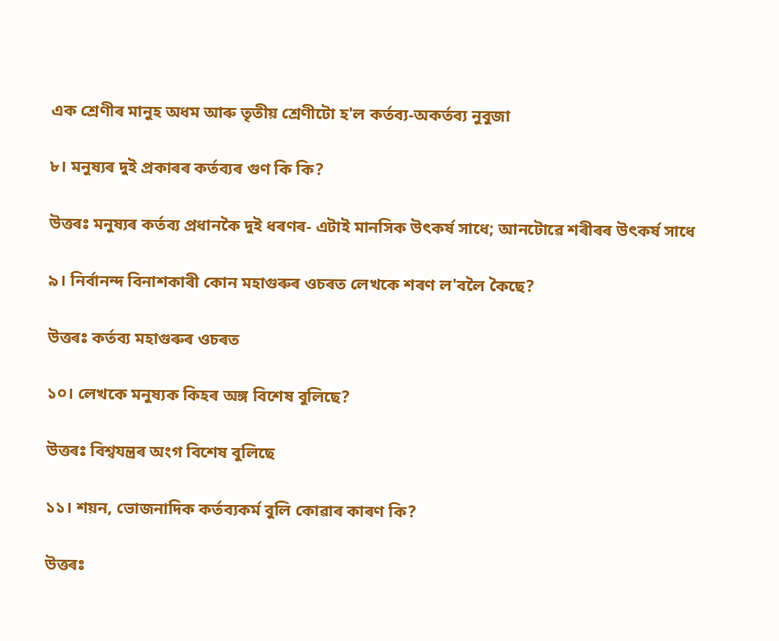এক শ্রেণীৰ মানুহ অধম আৰু তৃতীয় শ্রেণীটো হ'ল কর্তব্য-অকর্তব্য নুবুজা

৮। মনুষ্যৰ দুই প্ৰকাৰৰ কৰ্তব্যৰ গুণ কি কি?

উত্তৰঃ মনুষ্যৰ কৰ্তব্য প্ৰধানকৈ দুই ধৰণৰ- এটাই মানসিক উৎকর্ষ সাধে; আনটোৱে শৰীৰৰ উৎকৰ্ষ সাধে

৯। নির্বানন্দ বিনাশকাৰী কোন মহাগুৰুৰ ওচৰত লেখকে শৰণ ল'বলৈ কৈছে?

উত্তৰঃ কৰ্তব্য মহাগুৰুৰ ওচৰত

১০। লেখকে মনুষ্যক কিহৰ অঙ্গ বিশেষ বুলিছে?

উত্তৰঃ বিশ্বযন্ত্ৰৰ অংগ বিশেষ বুলিছে

১১। শয়ন, ভোজনাদিক কর্তব্যকর্ম বুলি কোৱাৰ কাৰণ কি?

উত্তৰঃ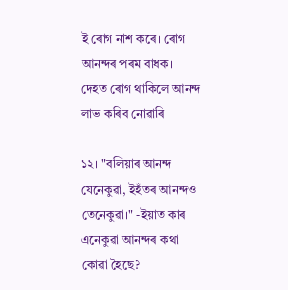ই ৰোগ নাশ কৰে। ৰোগ আনন্দৰ পৰম বাধক। দেহত ৰোগ থাকিলে আনন্দ লাভ কৰিব নোৱাৰি

১২। "বলিয়াৰ আনন্দ যেনেকুৱা, ইহঁতৰ আনন্দও তেনেকুৱা।" -ইয়াত কাৰ এনেকুৱা আনন্দৰ কথা কোৱা হৈছে?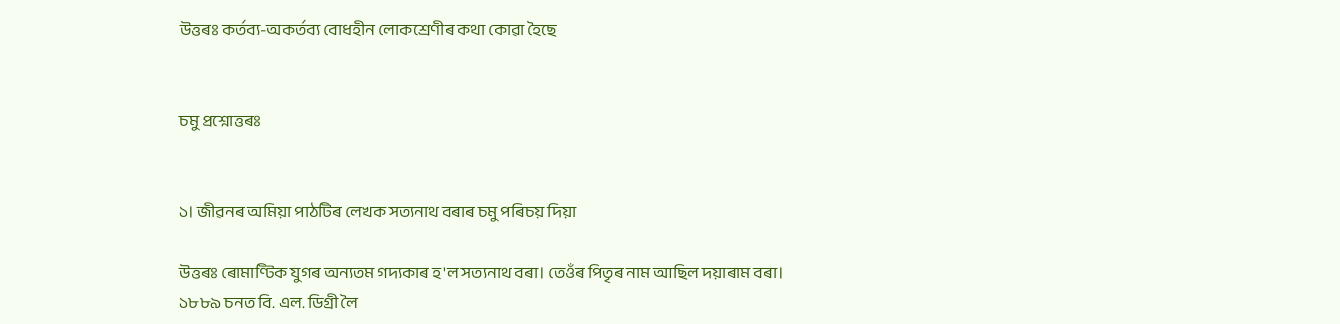উত্তৰঃ কৰ্তব্য-অকর্তব্য বোধহীন লোকশ্রেণীৰ কথা কোৱা হৈছে


চমু প্রশ্নোত্তৰঃ


১। জীৱনৰ অমিয়া পাঠটিৰ লেখক সত্যনাথ বৰাৰ চমু পৰিচয় দিয়া

উত্তৰঃ ৰোমাণ্টিক যুগৰ অন্যতম গদ্যকাৰ হ'ল সত্যনাথ বৰা। তেওঁৰ পিতৃৰ নাম আছিল দয়াৰাম বৰা। ১৮৮৯ চনত বি. এল. ডিগ্রী লৈ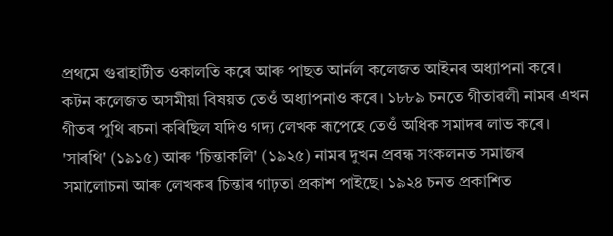প্রথমে গুৱাহাটীত ওকালতি কৰে আৰু পাছত আর্নল কলেজত আইনৰ অধ্যাপনা কৰে। কটন কলেজত অসমীয়া বিষয়ত তেওঁ অধ্যাপনাও কৰে। ১৮৮৯ চনতে গীতাৱলী নামৰ এখন গীতৰ পুথি ৰচনা কৰিছিল যদিও গদ্য লেখক ৰূপেহে তেওঁ অধিক সমাদৰ লাভ কৰে। 'সাৰথি' (১৯১৫) আৰু 'চিন্তাকলি' (১৯২৫) নামৰ দুখন প্রবন্ধ সংকলনত সমাজৰ সমালোচনা আৰু লেখকৰ চিন্তাৰ গাঢ়তা প্রকাশ পাইছে। ১৯২৪ চনত প্রকাশিত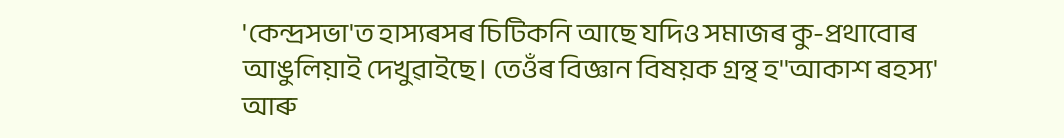'কেন্দ্রসভা'ত হাস্যৰসৰ চিটিকনি আছে যদিও সমাজৰ কু-প্রথাবোৰ আঙুলিয়াই দেখুৱাইছে। তেওঁৰ বিজ্ঞান বিষয়ক গ্রন্থ হ''আকাশ ৰহস্য' আৰু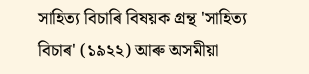সাহিত্য বিচাৰি বিষয়ক গ্রন্থ 'সাহিত্য বিচাৰ' (১৯২২) আৰু অসমীয়া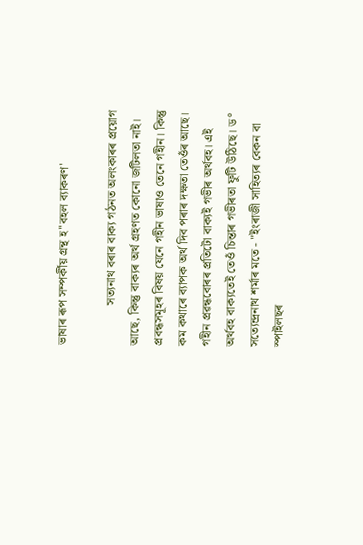ভাষাৰ ৰূপ সম্পৰ্কীয় গ্রন্থ হ''বহল ব্যাকৰণ'

             সত্যনাথ বৰাৰ বাক্য গঠনত অলংকাৰৰ প্ৰয়োগ আছে, কিন্তু বাক্যৰ অৰ্থ গ্রহণত কোনো জটিলতা নাই। প্রবন্ধসমূহৰ বিষয় যেনে গহীন ভাষাও তেনে গহীন। কিন্তু কম কথাৰে ব্যাপক অৰ্থ দিব পৰাৰ দক্ষতা তেওঁৰ আছে। গহীন প্ৰৱন্ধবোৰৰ প্ৰতিটো বাক্যই গভীৰ অৰ্থবহ। এই অর্থবহ বাক্যতেই তেওঁ চিন্তাৰ গভীৰতা ফুটি উঠিছে। ড° সত্যেন্দ্ৰনাথ শৰ্মাৰ মতে - "ইংৰাজী সাহিত্যৰ বেকন বা স্পাইলছৰ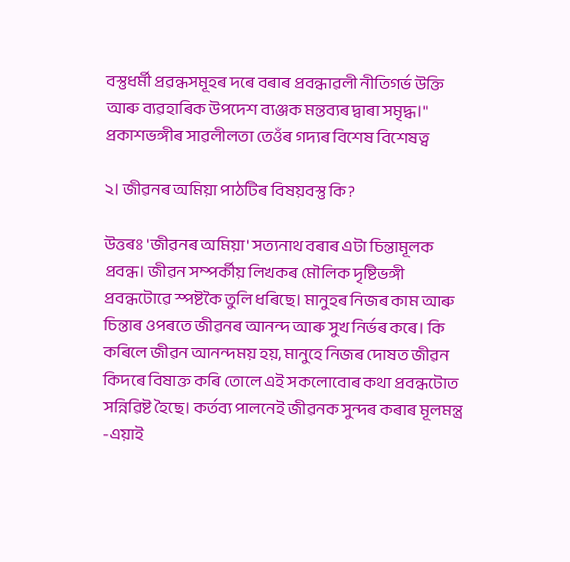বস্তুধর্মী প্ৰৱন্ধসমূহৰ দৰে বৰাৰ প্ৰবন্ধাৱলী নীতিগৰ্ভ উক্তি আৰু ব্যৱহাৰিক উপদেশ ব্যঞ্জক মন্তব্যৰ দ্বাৰা সমৃদ্ধ।" প্রকাশভঙ্গীৰ সাৱলীলতা তেওঁৰ গদ্যৰ বিশেষ বিশেষত্ব

২। জীৱনৰ অমিয়া পাঠটিৰ বিষয়বস্তু কি?

উত্তৰঃ 'জীৱনৰ অমিয়া' সত্যনাথ বৰাৰ এটা চিন্তামূলক প্রবন্ধ। জীৱন সম্পৰ্কীয় লিখকৰ মৌলিক দৃষ্টিভঙ্গী প্রবন্ধটোৱে স্পষ্টকৈ তুলি ধৰিছে। মানুহৰ নিজৰ কাম আৰু চিন্তাৰ ওপৰতে জীৱনৰ আনন্দ আৰু সুখ নিৰ্ভৰ কৰে। কি কৰিলে জীৱন আনন্দময় হয়, মানুহে নিজৰ দোষত জীৱন কিদৰে বিষাক্ত কৰি তোলে এই সকলোবোৰ কথা প্ৰবন্ধটোত সন্নিৱিষ্ট হৈছে। কর্তব্য পালনেই জীৱনক সুন্দৰ কৰাৰ মূলমন্ত্র -এয়াই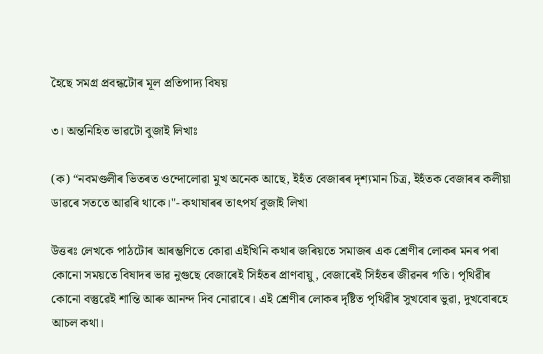হৈছে সমগ্ৰ প্ৰবন্ধটোৰ মূল প্রতিপাদ্য বিষয়

৩। অন্তনিহিত ভাৱটো বুজাই লিখাঃ

(ক) “নবমণ্ডলীৰ ভিতৰত ওন্দোলোৱা মুখ অনেক আছে, ইহঁত বেজাৰৰ দৃশ্যমান চিত্র, ইহঁতক বেজাৰৰ কলীয়া ডাৱৰে সততে আৱৰি থাকে।"- কথাষাৰৰ তাৎপর্য বুজাই লিখা

উত্তৰঃ লেখকে পাঠটোৰ আৰম্ভণিতে কোৱা এইখিনি কথাৰ জৰিয়তে সমাজৰ এক শ্রেণীৰ লোকৰ মনৰ পৰা কোনো সময়তে বিষাদৰ ভাৱ নুগুছে বেজাৰেই সিহঁতৰ প্ৰাণবায়ু, বেজাৰেই সিহঁতৰ জীৱনৰ গতি। পৃথিৱীৰ কোনো বস্তুৱেই শান্তি আৰু আনন্দ দিব নোৱাৰে। এই শ্রেণীৰ লোকৰ দৃষ্টিত পৃথিৱীৰ সুখবোৰ ভুৱা, দুখবোৰহে আচল কথা।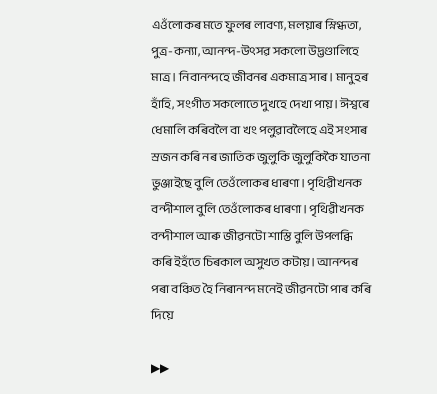এওঁলোকৰ মতে ফুলৰ লাবণ্য, মলয়াৰ স্নিগ্ধতা, পুত্র-কন্যা, আনন্দ-উৎসৱ সকলো উদ্ভণ্ডালিহে মাত্র। নিবানন্দহে জীবনৰ একমাত্র সাৰ। মানুহৰ হাঁহি, সংগীত সকলোতে দুখহে দেখা পায়। ঈশ্বৰে ধেমালি কৰিবলৈ বা খং পলুৱাবলৈহে এই সংসাৰ স্ৰজন কৰি নৰ জাতিক জুলুকি জুলুকিকৈ যাতনা ভুঞ্জাইছে বুলি তেওঁলোকৰ ধাৰণা। পৃথিৱীখনক বন্দীশাল বুলি তেওঁলোকৰ ধাৰণা। পৃথিৱীখনক বন্দীশাল আৰু জীৱনটো শাস্তি বুলি উপলব্ধি কৰি ইহঁতে চিৰকাল অসুখত কটায়। আনন্দৰ পৰা বঞ্চিত হৈ নিৰানন্দ মনেই জীৱনটো পাৰ কৰি দিয়ে

▶▶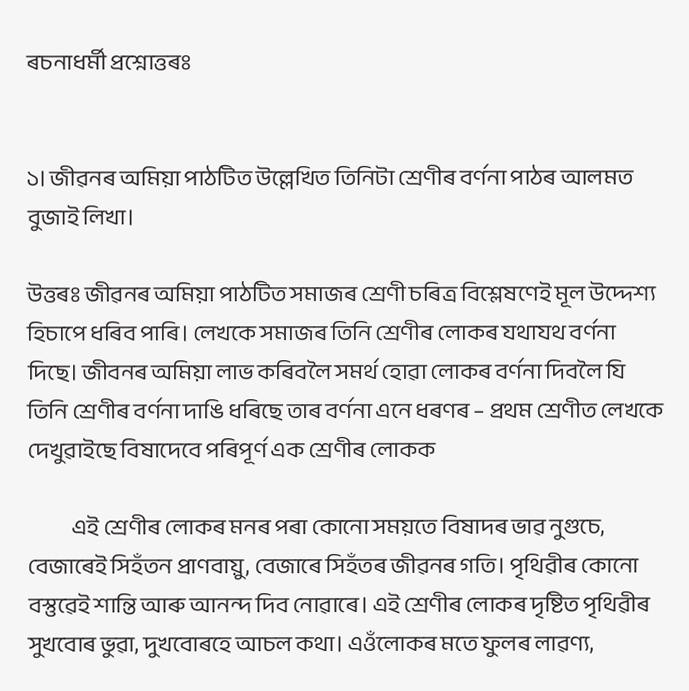ৰচনাধর্মী প্রশ্নোত্তৰঃ


১। জীৱনৰ অমিয়া পাঠটিত উল্লেখিত তিনিটা শ্রেণীৰ বৰ্ণনা পাঠৰ আলমত বুজাই লিখা।

উত্তৰঃ জীৱনৰ অমিয়া পাঠটিত সমাজৰ শ্রেণী চৰিত্র বিশ্লেষণেই মূল উদ্দেশ্য হিচাপে ধৰিব পাৰি। লেখকে সমাজৰ তিনি শ্রেণীৰ লোকৰ যথাযথ বর্ণনা দিছে। জীবনৰ অমিয়া লাভ কৰিবলৈ সমৰ্থ হোৱা লোকৰ বৰ্ণনা দিবলৈ যি তিনি শ্ৰেণীৰ বৰ্ণনা দাঙি ধৰিছে তাৰ বর্ণনা এনে ধৰণৰ – প্রথম শ্রেণীত লেখকে দেখুৱাইছে বিষাদেবে পৰিপূর্ণ এক শ্ৰেণীৰ লোকক

           এই শ্ৰেণীৰ লোকৰ মনৰ পৰা কোনো সময়তে বিষাদৰ ভাৱ নুগুচে, বেজাৰেই সিহঁতন প্রাণবায়ু, বেজাৰে সিহঁতৰ জীৱনৰ গতি। পৃথিৱীৰ কোনো বস্তুৱেই শান্তি আৰু আনন্দ দিব নোৱাৰে। এই শ্ৰেণীৰ লোকৰ দৃষ্টিত পৃথিৱীৰ সুখবোৰ ভুৱা, দুখবোৰহে আচল কথা। এওঁলোকৰ মতে ফুলৰ লাৱণ্য,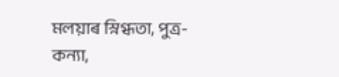মলয়াৰ স্নিগ্ধতা, পুত্র-কন্যা,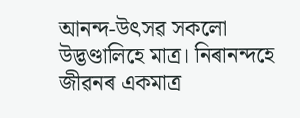আনন্দ-উৎসৱ সকলো উদ্ভণ্ডালিহে মাত্র। নিৰানন্দহে জীৱনৰ একমাত্ৰ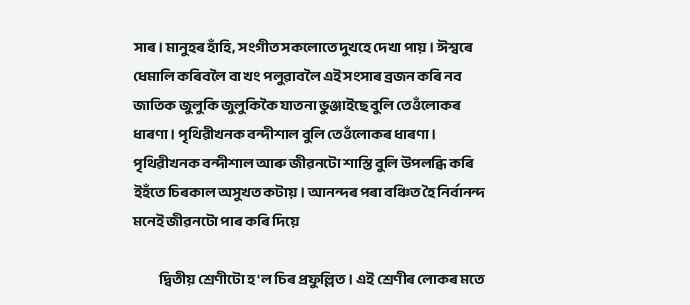সাৰ। মানুহৰ হাঁহি, সংগীত সকলোতে দুখহে দেখা পায়। ঈশ্বৰে ধেমালি কৰিবলৈ বা খং পলুৱাবলৈ এই সংসাৰ ব্ৰজন কৰি নব জাতিক জুলুকি জুলুকিকৈ যাতনা ভুঞ্জাইছে বুলি তেওঁলোকৰ ধাৰণা। পৃথিৱীখনক বন্দীশাল বুলি তেওঁলোকৰ ধাৰণা। পৃথিৱীখনক বন্দীশাল আৰু জীৱনটো শাস্তি বুলি উপলব্ধি কৰি ইহঁতে চিৰকাল অসুখত কটায়। আনন্দৰ পৰা বঞ্চিত হৈ নিৰ্বানন্দ মনেই জীৱনটো পাৰ কৰি দিয়ে

           দ্বিতীয় শ্রেণীটো হ'ল চিৰ প্রফুল্লিত। এই শ্ৰেণীৰ লোকৰ মতে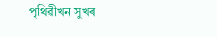পৃথিৱীখন সুখৰ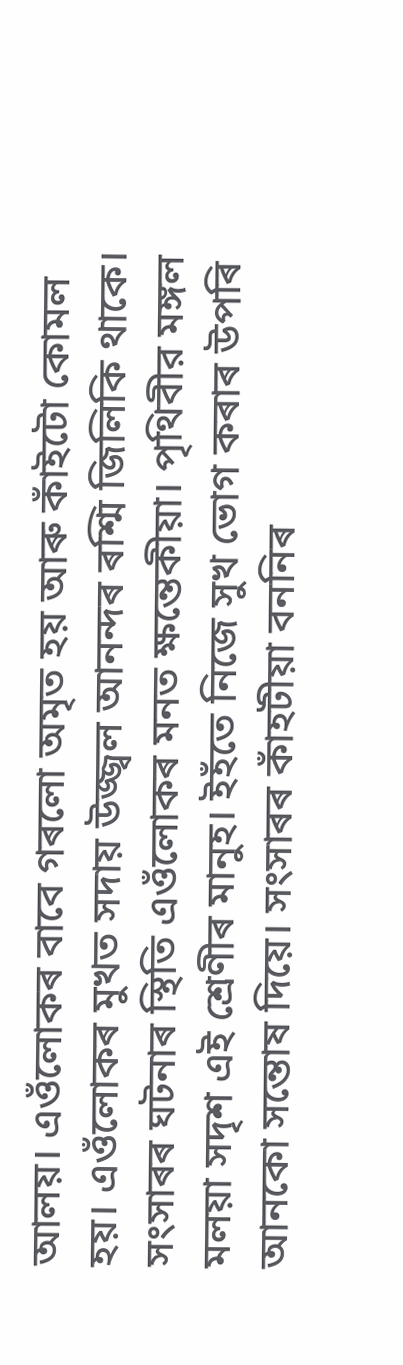আলয়। এওঁলোকৰ বাবে গৰলো অমৃত হয় আৰু কাঁইটো কোমল হয়। এওঁলোকৰ মুখত সদায় উজ্জ্বল আনন্দৰ ৰশ্মি জিলিকি থাকে। সংসাৰৰ ঘটনাৰ স্থিতি এওঁলোকৰ মনত ক্ষন্তেকীয়া। পৃথিবীর মঙ্গল মলয়া সদৃশ এই শ্ৰেণীৰ মানুহ। ইহঁতে নিজে সুখ ভোগ কৰাৰ উপৰি আনকো সন্তোষ দিয়ে। সংসাৰৰ কাঁহটীয়া বননিৰ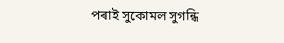পৰাই সুকোমল সুগন্ধি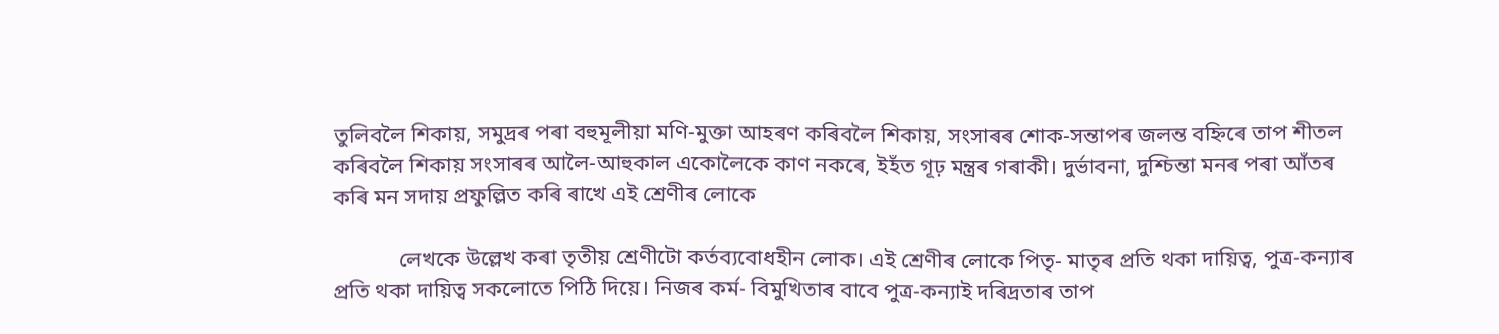তুলিবলৈ শিকায়, সমুদ্ৰৰ পৰা বহুমূলীয়া মণি-মুক্তা আহৰণ কৰিবলৈ শিকায়, সংসাৰৰ শোক-সন্তাপৰ জলন্ত বহ্নিৰে তাপ শীতল কৰিবলৈ শিকায় সংসাৰৰ আলৈ-আহুকাল একোলৈকে কাণ নকৰে, ইহঁত গূঢ় মন্ত্ৰৰ গৰাকী। দুর্ভাবনা, দুশ্চিন্তা মনৰ পৰা আঁতৰ কৰি মন সদায় প্রফুল্লিত কৰি ৰাখে এই শ্ৰেণীৰ লোকে

            লেখকে উল্লেখ কৰা তৃতীয় শ্রেণীটো কর্তব্যবোধহীন লোক। এই শ্ৰেণীৰ লোকে পিতৃ- মাতৃৰ প্ৰতি থকা দায়িত্ব, পুত্র-কন্যাৰ প্ৰতি থকা দায়িত্ব সকলোতে পিঠি দিয়ে। নিজৰ কৰ্ম- বিমুখিতাৰ বাবে পুত্র-কন্যাই দৰিদ্ৰতাৰ তাপ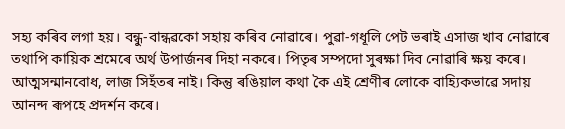সহ্য কৰিব লগা হয়। বন্ধু-বান্ধৱকো সহায় কৰিব নোৱাৰে। পুৱা-গধূলি পেট ভৰাই এসাজ খাব নোৱাৰে তথাপি কায়িক শ্ৰমেৰে অৰ্থ উপাৰ্জনৰ দিহা নকৰে। পিতৃৰ সম্পদো সুৰক্ষা দিব নোৱাৰি ক্ষয় কৰে। আত্মসন্মানবোধ, লাজ সিহঁতৰ নাই। কিন্তু ৰঙিয়াল কথা কৈ এই শ্ৰেণীৰ লোকে বাহ্যিকভাৱে সদায় আনন্দ ৰূপহে প্রদর্শন কৰে।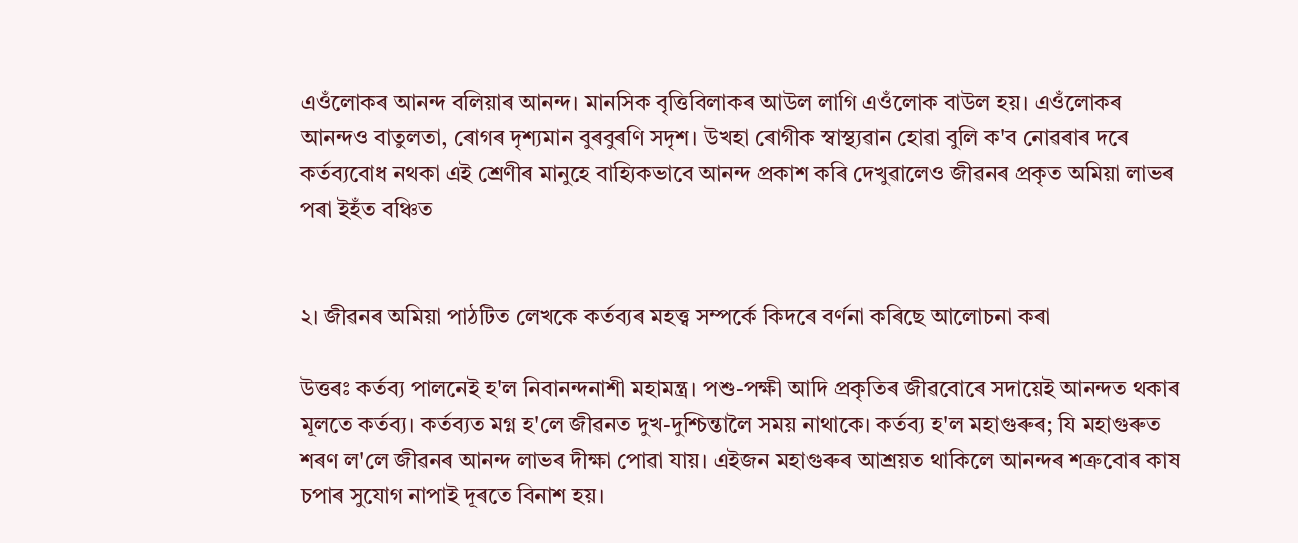এওঁলোকৰ আনন্দ বলিয়াৰ আনন্দ। মানসিক বৃত্তিবিলাকৰ আউল লাগি এওঁলোক বাউল হয়। এওঁলোকৰ আনন্দও বাতুলতা, ৰোগৰ দৃশ্যমান বুৰবুৰণি সদৃশ। উখহা ৰোগীক স্বাস্থ্যৱান হোৱা বুলি ক'ব নোৱৰাৰ দৰে কৰ্তব্যবোধ নথকা এই শ্ৰেণীৰ মানুহে বাহ্যিকভাবে আনন্দ প্রকাশ কৰি দেখুৱালেও জীৱনৰ প্ৰকৃত অমিয়া লাভৰ পৰা ইহঁত বঞ্চিত


২। জীৱনৰ অমিয়া পাঠটিত লেখকে কর্তব্যৰ মহত্ত্ব সম্পর্কে কিদৰে বৰ্ণনা কৰিছে আলোচনা কৰা

উত্তৰঃ কর্তব্য পালনেই হ'ল নিবানন্দনাশী মহামন্ত্র। পশু-পক্ষী আদি প্ৰকৃতিৰ জীৱবোৰে সদায়েই আনন্দত থকাৰ মূলতে কর্তব্য। কর্তব্যত মগ্ন হ'লে জীৱনত দুখ-দুশ্চিন্তালৈ সময় নাথাকে। কর্তব্য হ'ল মহাগুৰুৰ; যি মহাগুৰুত শৰণ ল'লে জীৱনৰ আনন্দ লাভৰ দীক্ষা পোৱা যায়। এইজন মহাগুৰুৰ আশ্ৰয়ত থাকিলে আনন্দৰ শত্ৰুবোৰ কাষ চপাৰ সুযোগ নাপাই দূৰতে বিনাশ হয়।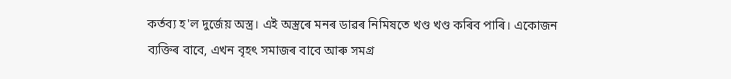কর্তব্য হ'ল দুর্জেয় অস্ত্র। এই অস্ত্ৰৰে মনৰ ডাৱৰ নিমিষতে খণ্ড খণ্ড কৰিব পাৰি। একোজন ব্যক্তিৰ বাবে, এখন বৃহৎ সমাজৰ বাবে আৰু সমগ্র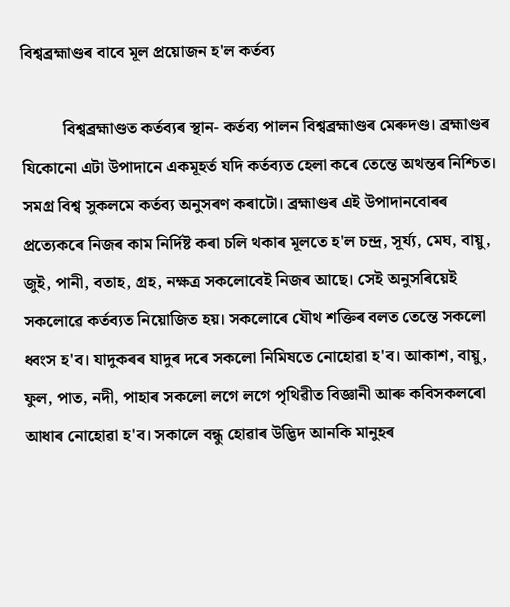বিশ্বব্রহ্মাণ্ডৰ বাবে মূল প্রয়োজন হ'ল কর্তব্য

          বিশ্বব্রহ্মাণ্ডত কর্তব্যৰ স্থান- কর্তব্য পালন বিশ্বব্রহ্মাণ্ডৰ মেৰুদণ্ড। ব্ৰহ্মাণ্ডৰ যিকোনো এটা উপাদানে একমূহর্ত যদি কর্তব্যত হেলা কৰে তেন্তে অথন্তৰ নিশ্চিত। সমগ্র বিশ্ব সুকলমে কর্তব্য অনুসৰণ কৰাটো। ব্রহ্মাণ্ডৰ এই উপাদানবোৰৰ প্ৰত্যেকৰে নিজৰ কাম নির্দিষ্ট কৰা চলি থকাৰ মূলতে হ'ল চন্দ্র, সূর্য্য, মেঘ, বায়ু, জুই, পানী, বতাহ, গ্রহ, নক্ষত্র সকলোবেই নিজৰ আছে। সেই অনুসৰিয়েই সকলোৱে কর্তব্যত নিয়োজিত হয়। সকলোৰে যৌথ শক্তিৰ বলত তেন্তে সকলো ধ্বংস হ'ব। যাদুকৰৰ যাদুৰ দৰে সকলো নিমিষতে নোহোৱা হ'ব। আকাশ, বায়ু, ফুল, পাত, নদী, পাহাৰ সকলো লগে লগে পৃথিৱীত বিজ্ঞানী আৰু কবিসকলৰো আধাৰ নোহোৱা হ'ব। সকালে বন্ধু হোৱাৰ উদ্ভিদ আনকি মানুহৰ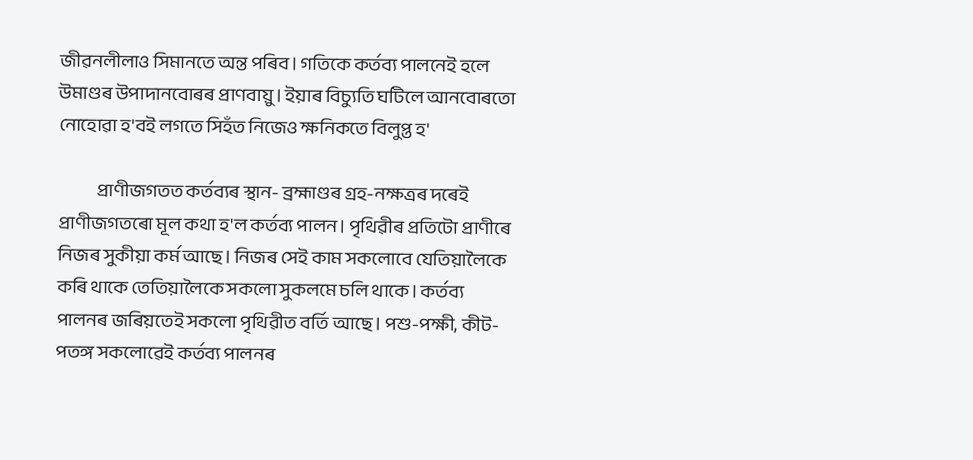জীৱনলীলাও সিমানতে অন্ত পৰিব। গতিকে কর্তব্য পালনেই হলে উমাণ্ডৰ উপাদানবোৰৰ প্ৰাণবায়ু। ইয়াৰ বিচ্যুতি ঘটিলে আনবোৰতো নোহোৱা হ'বই লগতে সিহঁত নিজেও ক্ষনিকতে বিলুপ্ত হ'

            প্রাণীজগতত কৰ্তব্যৰ স্থান- ব্ৰহ্মাণ্ডৰ গ্রহ-নক্ষত্ৰৰ দৰেই প্ৰাণীজগতৰো মূল কথা হ'ল কর্তব্য পালন। পৃথিৱীৰ প্ৰতিটো প্রাণীৰে নিজৰ সুকীয়া কর্ম আছে। নিজৰ সেই কাম সকলোবে যেতিয়ালৈকে কৰি থাকে তেতিয়ালৈকে সকলো সুকলমে চলি থাকে। কর্তব্য পালনৰ জৰিয়তেই সকলো পৃথিৱীত বর্তি আছে। পশু-পক্ষী, কীট-পতঙ্গ সকলোৱেই কর্তব্য পালনৰ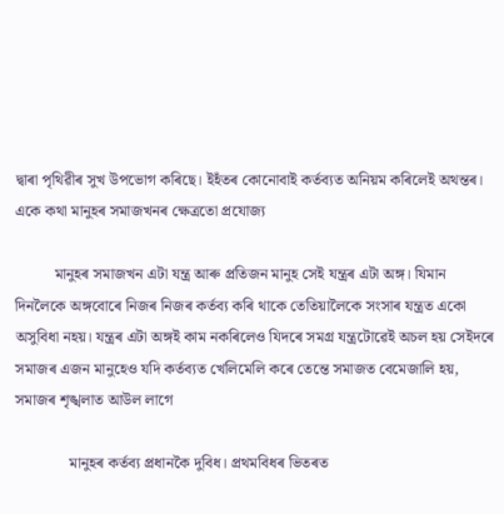দ্বাৰা পৃথিৱীৰ সুখ উপভোগ কৰিছে। ইহঁতৰ কোনোবাই কর্তব্যত অনিয়ম কৰিলেই অথন্তৰ। একে কথা মানুহৰ সমাজখনৰ ক্ষেত্ৰতো প্রযোজ্য

          মানুহৰ সমাজখন এটা যন্ত্ৰ আৰু প্ৰতিজন মানুহ সেই যন্ত্ৰৰ এটা অঙ্গ। যিমান দিনলৈকে অঙ্গবোৰে নিজৰ নিজৰ কৰ্তব্য কৰি থাকে তেতিয়ালৈকে সংসাৰ যন্ত্ৰত একো অসুবিধা নহয়। যন্ত্ৰৰ এটা অঙ্গই কাম নকৰিলেও যিদৰে সমগ্র যন্ত্ৰটোৱেই অচল হয় সেইদৰে সমাজৰ এজন মানুহেও যদি কর্তব্যত খেলিমেলি কৰে তেন্তে সমাজত বেমেজালি হয়, সমাজৰ শৃঙ্খলাত আউল লাগে

              মানুহৰ কৰ্তব্য প্রধানকৈ দুবিধ। প্রথমবিধৰ ভিতৰত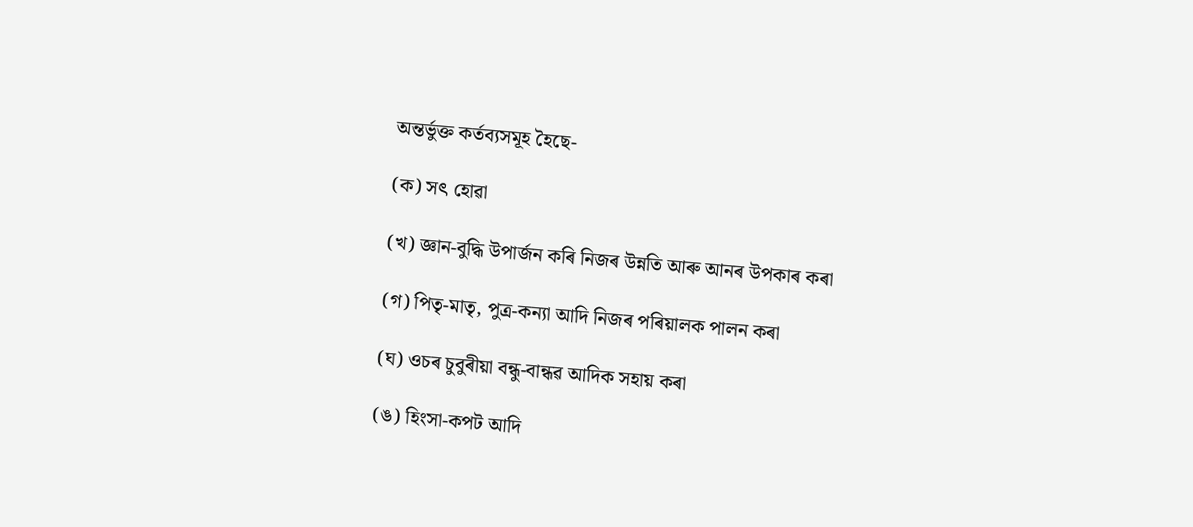অন্তর্ভুক্ত কর্তব্যসমূহ হৈছে-

(ক) সৎ হোৱা

(খ) জ্ঞান-বুদ্ধি উপার্জন কৰি নিজৰ উন্নতি আৰু আনৰ উপকাৰ কৰা

(গ) পিতৃ-মাতৃ, পুত্র-কন্যা আদি নিজৰ পৰিয়ালক পালন কৰা

(ঘ) ওচৰ চুবুৰীয়া বন্ধু-বান্ধৱ আদিক সহায় কৰা

(ঙ) হিংসা-কপট আদি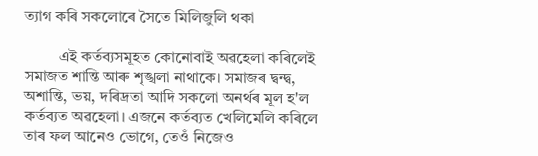ত্যাগ কৰি সকলোৰে সৈতে মিলিজুলি থকা

         এই কর্তব্যসমূহত কোনোবাই অৱহেলা কৰিলেই সমাজত শান্তি আৰু শৃঙ্খলা নাথাকে। সমাজৰ দ্বন্দ্ব, অশান্তি, ভয়, দৰিদ্ৰতা আদি সকলো অনৰ্থৰ মূল হ'ল কর্তব্যত অৱহেলা। এজনে কর্তব্যত খেলিমেলি কৰিলে তাৰ ফল আনেও ভোগে, তেওঁ নিজেও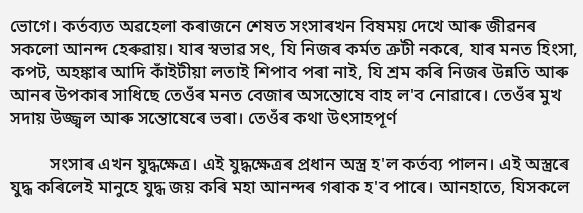ভোগে। কর্তব্যত অৱহেলা কৰাজনে শেষত সংসাৰখন বিষময় দেখে আৰু জীৱনৰ সকলো আনন্দ হেৰুৱায়। যাৰ স্বভাৱ সৎ, যি নিজৰ কৰ্মত ত্রুটী নকৰে, যাৰ মনত হিংসা, কপট, অহঙ্কাৰ আদি কাঁইটীয়া লতাই শিপাব পৰা নাই, যি শ্ৰম কৰি নিজৰ উন্নতি আৰু আনৰ উপকাৰ সাধিছে তেওঁৰ মনত বেজাৰ অসন্তোষে বাহ ল'ব নোৱাৰে। তেওঁৰ মুখ সদায় উজ্জ্বল আৰু সন্তোষেৰে ভৰা। তেওঁৰ কথা উৎসাহপূর্ণ

         সংসাৰ এখন যুদ্ধক্ষেত্র। এই যুদ্ধক্ষেত্ৰৰ প্রধান অস্ত্র হ'ল কর্তব্য পালন। এই অস্ত্ৰৰে যুদ্ধ কৰিলেই মানুহে যুদ্ধ জয় কৰি মহা আনন্দৰ গৰাক হ'ব পাৰে। আনহাতে, যিসকলে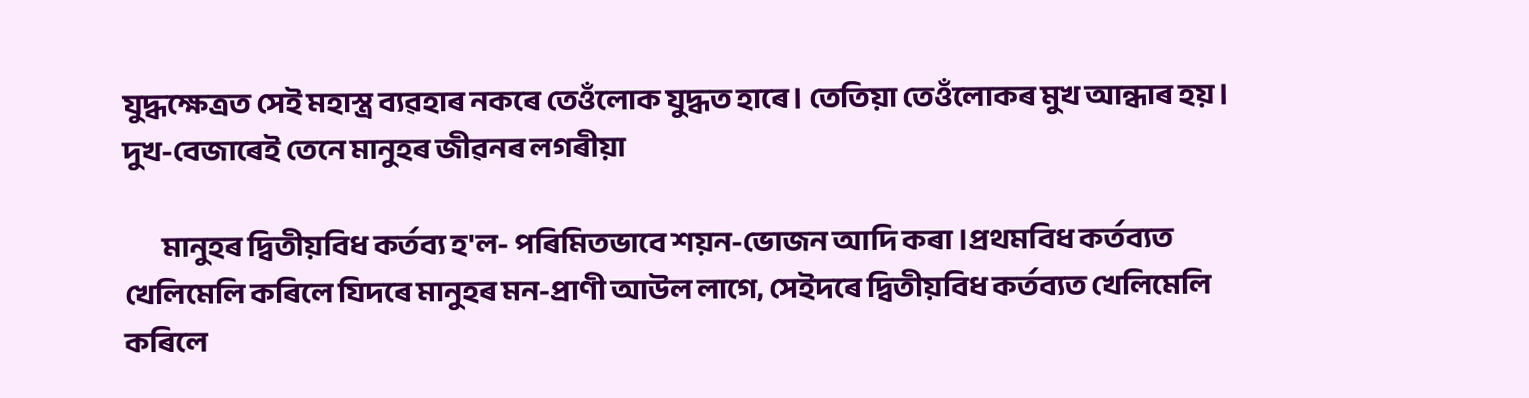যুদ্ধক্ষেত্রত সেই মহাস্ত্ৰ ব্যৱহাৰ নকৰে তেওঁলোক যুদ্ধত হাৰে। তেতিয়া তেওঁলোকৰ মুখ আন্ধাৰ হয়। দুখ-বেজাৰেই তেনে মানুহৰ জীৱনৰ লগৰীয়া

        মানুহৰ দ্বিতীয়বিধ কর্তব্য হ'ল- পৰিমিতভাবে শয়ন-ভোজন আদি কৰা ।প্রথমবিধ কর্তব্যত খেলিমেলি কৰিলে যিদৰে মানুহৰ মন-প্রাণী আউল লাগে, সেইদৰে দ্বিতীয়বিধ কর্তব্যত খেলিমেলি কৰিলে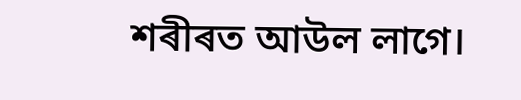শৰীৰত আউল লাগে।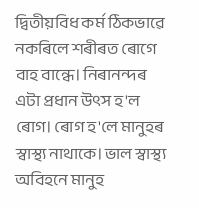দ্বিতীয়বিধ কর্ম ঠিকভাৱে নকৰিলে শৰীৰত ৰোগে বাহ বান্ধে। নিৰানন্দৰ এটা প্রধান উৎস হ'ল ৰোগ। ৰোগ হ'লে মানুহৰ স্বাস্থ্য নাথাকে। ভাল স্বাস্থ্য অবিহনে মানুহ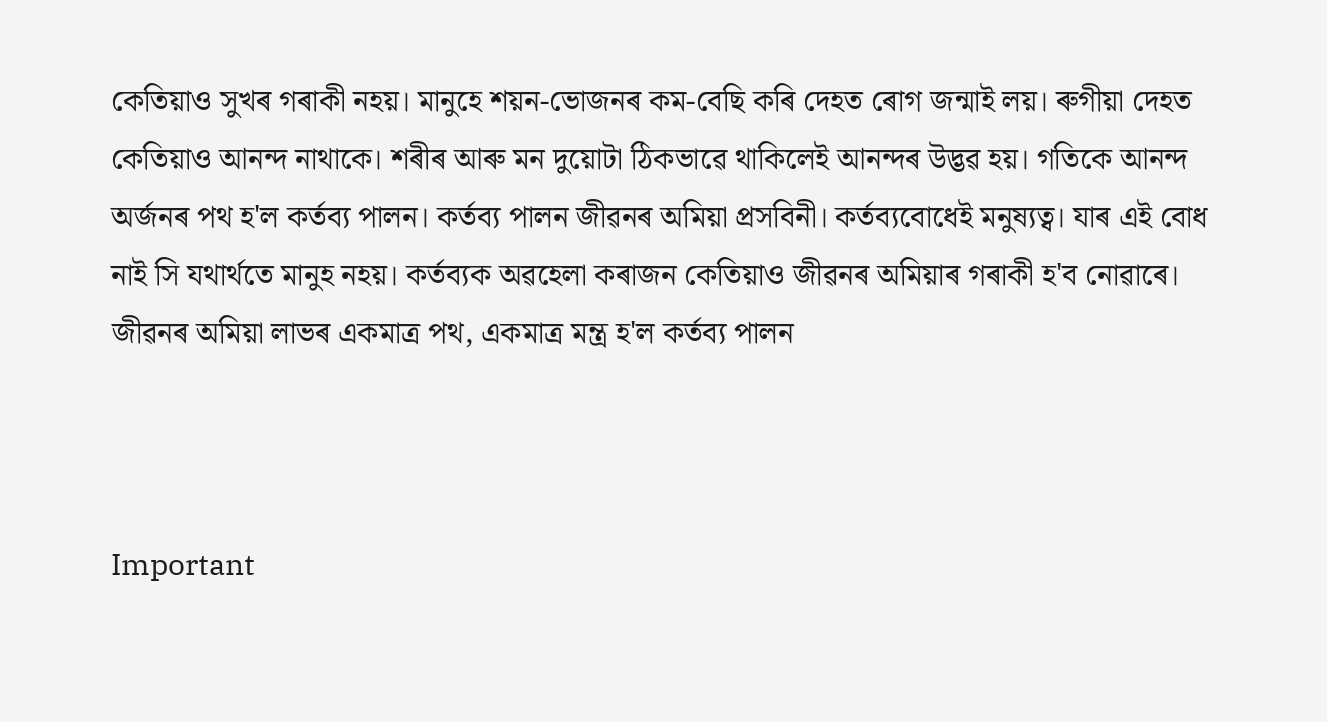কেতিয়াও সুখৰ গৰাকী নহয়। মানুহে শয়ন-ভোজনৰ কম-বেছি কৰি দেহত ৰোগ জন্মাই লয়। ৰুগীয়া দেহত কেতিয়াও আনন্দ নাথাকে। শৰীৰ আৰু মন দুয়োটা ঠিকভাৱে থাকিলেই আনন্দৰ উদ্ভৱ হয়। গতিকে আনন্দ অৰ্জনৰ পথ হ'ল কর্তব্য পালন। কর্তব্য পালন জীৱনৰ অমিয়া প্রসবিনী। কর্তব্যবোধেই মনুষ্যত্ব। যাৰ এই বোধ নাই সি যথাৰ্থতে মানুহ নহয়। কর্তব্যক অৱহেলা কৰাজন কেতিয়াও জীৱনৰ অমিয়াৰ গৰাকী হ'ব নোৱাৰে। জীৱনৰ অমিয়া লাভৰ একমাত্র পথ, একমাত্র মন্ত্র হ'ল কর্তব্য পালন



Important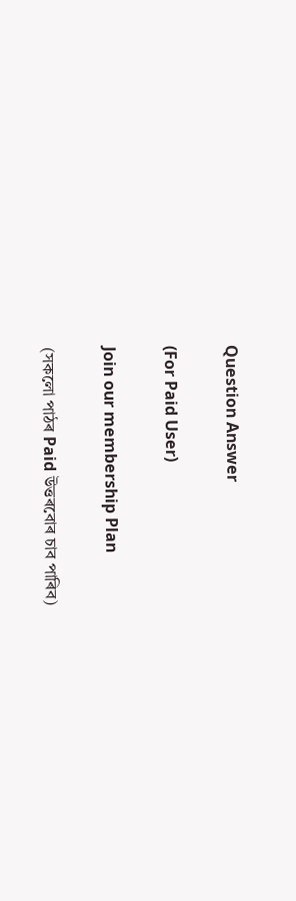Question Answer

(For Paid User)

Join our membership Plan

(সকলো পাঠৰ Paid উত্তৰবোৰ চাব পাৰিব)